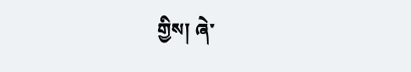གྱིས། ཞེ་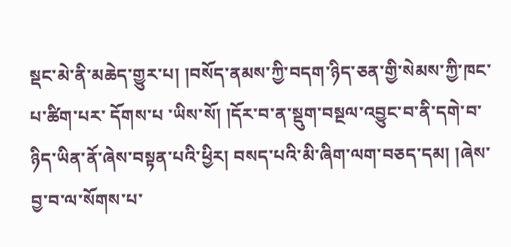སྡང་མེ་ནི་མཆེད་གྱུར་པ། །བསོད་ནམས་ཀྱི་བདག་ཉིད་ཅན་གྱི་སེམས་ཀྱི་ཁང་པ་ཚིག་པར་ དོགས་པ ་ཡིས་སོ། །དོར་བ་ན་སྡུག་བསྔལ་འབྱུང་བ་ནི་དགེ་བ་ཉིད་ཡིན་ནོ་ཞེས་བསྟན་པའི་ཕྱིར། བསད་པའི་མི་ཞིག་ལག་བཅད་དམ། །ཞེས་བྱ་བ་ལ་སོགས་པ་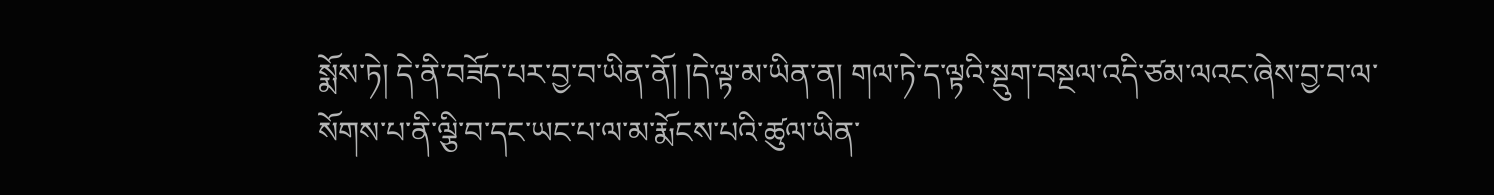སྨོས་ཏེ། དེ་ནི་བཟོད་པར་བྱ་བ་ཡིན་ནོ། །དེ་ལྟ་མ་ཡིན་ན། གལ་ཏེ་ད་ལྟའི་སྡུག་བསྔལ་འདི་ཙམ་ལའང་ཞེས་བྱ་བ་ལ་སོགས་པ་ནི་ལྕི་བ་དང་ཡང་པ་ལ་མ་རྨོངས་པའི་ཚུལ་ཡིན་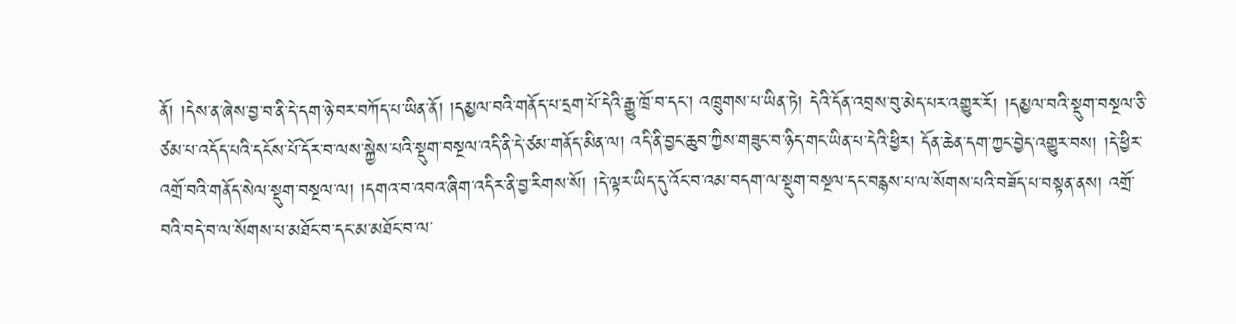ནོ། །དེས་ན་ཞེས་བྱ་བ་ནི་དེ་དག་ཉེ་བར་བཀོད་པ་ཡིན་ནོ། །དམྱལ་བའི་གནོད་པ་དྲག་པོ་དེའི་རྒྱུ་ཁྲོ་བ་དང་། འཁྲུགས་པ་ཡིན་ཏེ། དེའི་དོན་འབྲས་བུ་མེད་པར་འགྱུར་རོ། །དམྱལ་བའི་སྡུག་བསྔལ་ཅི་ཙམ་པ་འདོད་པའི་དངོས་པོ་དོར་བ་ལས་སྐྱེས་པའི་སྡུག་བསྔལ་འདི་ནི་དེ་ཙམ་གནོད་མིན་ལ། འདི་ནི་བྱང་ཆུབ་ཀྱིས་གཟུང་བ་ཉིད་གང་ཡིན་པ་དེའི་ཕྱིར། དོན་ཆེན་དག་ཀྱང་བྱེད་འགྱུར་བས། །དེ་ཕྱིར་འགྲོ་བའི་གནོད་སེལ་སྡུག་བསྔལ་ལ། །དགའ་བ་འབའ་ཞིག་འདིར་ནི་བྱ་རིགས་སོ། །དེ་ལྟར་ཡིད་དུ་འོང་བ་འམ་བདག་ལ་སྡུག་བསྔལ་དང་བརྙས་པ་ལ་སོགས་པའི་བཟོད་པ་བསྟན་ནས། འགྲོ་བའི་བདེ་བ་ལ་སོགས་པ་མཐོང་བ་དང་མ་མཐོང་བ་ལ་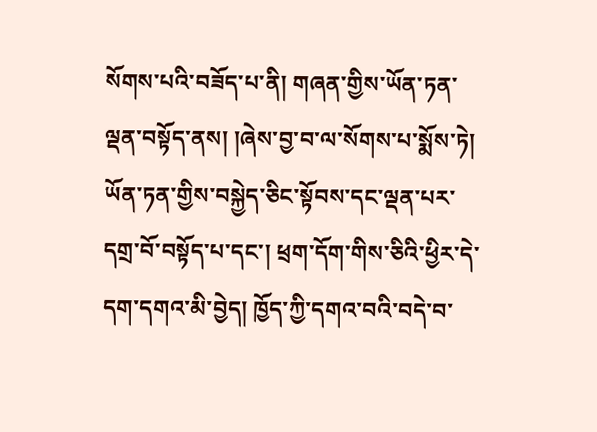སོགས་པའི་བཟོད་པ་ནི། གཞན་གྱིས་ཡོན་ཏན་ལྡན་བསྟོད་ནས། །ཞེས་བྱ་བ་ལ་སོགས་པ་སྨོས་ཏེ། ཡོན་ཏན་གྱིས་བསྐྱེད་ཅིང་སྟོབས་དང་ལྡན་པར་དགྲ་བོ་བསྟོད་པ་དང་། ཕྲག་དོག་གིས་ཅིའི་ཕྱིར་དེ་དག་དགའ་མི་བྱེད། ཁྱོད་ཀྱི་དགའ་བའི་བདེ་བ་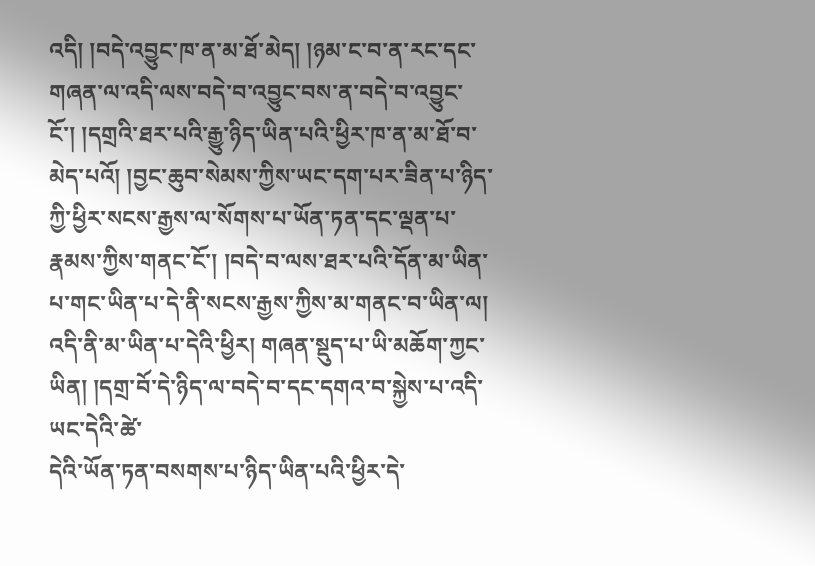འདི། །བདེ་འབྱུང་ཁ་ན་མ་ཐོ་མེད། །ཉམ་ང་བ་ན་རང་དང་གཞན་ལ་འདི་ལས་བདེ་བ་འབྱུང་བས་ན་བདེ་བ་འབྱུང་ངོ་། །དགྲའི་ཐར་པའི་རྒྱུ་ཉིད་ཡིན་པའི་ཕྱིར་ཁ་ན་མ་ཐོ་བ་མེད་པའོ། །བྱང་ཆུབ་སེམས་ཀྱིས་ཡང་དག་པར་ཟིན་པ་ཉིད་ཀྱི་ཕྱིར་སངས་རྒྱས་ལ་སོགས་པ་ཡོན་ཏན་དང་ལྡན་པ་རྣམས་ཀྱིས་གནང་ངོ་། །བདེ་བ་ལས་ཐར་པའི་དོན་མ་ཡིན་པ་གང་ཡིན་པ་དེ་ནི་སངས་རྒྱས་ཀྱིས་མ་གནང་བ་ཡིན་ལ། འདི་ནི་མ་ཡིན་པ་དེའི་ཕྱིར། གཞན་སྡུད་པ་ཡི་མཆོག་ཀྱང་ཡིན། །དགྲ་བོ་དེ་ཉིད་ལ་བདེ་བ་དང་དགའ་བ་སྐྱེས་པ་འདི་ཡང་དེའི་ཚེ་
དེའི་ཡོན་ཏན་བསགས་པ་ཉིད་ཡིན་པའི་ཕྱིར་དེ་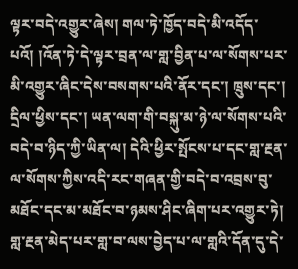ལྟར་བདེ་འགྱུར་ཞེས། གལ་ཏེ་ཁྱོད་བདེ་མི་འདོད་པའོ། །འོན་ཏེ་དེ་ལྟར་བྲན་ལ་གླ་བྱིན་པ་ལ་སོགས་པར་མི་འགྱུར་ཞིང་དེས་བསགས་པའི་ནོར་དང་། ཁྲུས་དང་། དྲིལ་ཕྱིས་དང་། ཡན་ལག་གི་བསྐུ་མ་ཉེ་ལ་སོགས་པའི་བདེ་བ་ཉིད་ཀྱི་ཡིན་ལ། དེའི་ཕྱིར་སྤོངས་པ་དང་གླ་རྔན་ལ་སོགས་ཀྱིས་འདི་རང་གཞན་གྱི་བདེ་བ་འབྲས་བུ་མཐོང་དང་མ་མཐོང་བ་ཉམས་ཤིང་ཞིག་པར་འགྱུར་ཏེ། གླ་རྔན་མེད་པར་གླ་བ་ལས་བྱེད་པ་ལ་གླའི་དོན་དུ་དེ་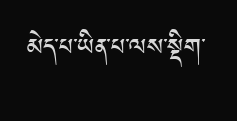མེད་པ་ཡིན་པ་ལས་སྡིག་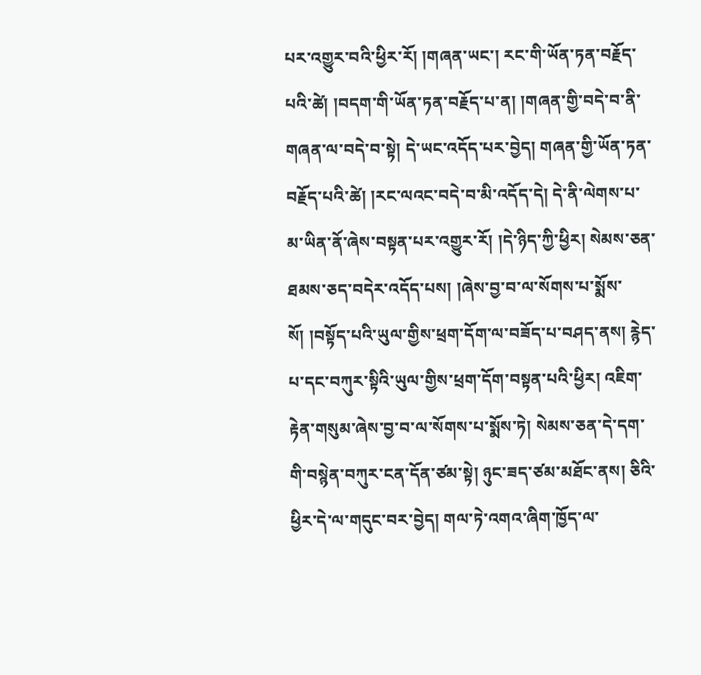པར་འགྱུར་བའི་ཕྱིར་རོ། །གཞན་ཡང་། རང་གི་ཡོན་ཏན་བརྗོད་པའི་ཚེ། །བདག་གི་ཡོན་ཏན་བརྗོད་པ་ན། །གཞན་གྱི་བདེ་བ་ནི་གཞན་ལ་བདེ་བ་སྟེ། དེ་ཡང་འདོད་པར་བྱེད། གཞན་གྱི་ཡོན་ཏན་བརྗོད་པའི་ཚེ། །རང་ལའང་བདེ་བ་མི་འདོད་དེ། དེ་ནི་ལེགས་པ་མ་ཡིན་ནོ་ཞེས་བསྟན་པར་འགྱུར་རོ། །དེ་ཉིད་ཀྱི་ཕྱིར། སེམས་ཅན་ཐམས་ཅད་བདེར་འདོད་པས། །ཞེས་བྱ་བ་ལ་སོགས་པ་སྨོས་སོ། །བསྟོད་པའི་ཡུལ་གྱིས་ཕྲག་དོག་ལ་བཟོད་པ་བཤད་ནས། རྙེད་པ་དང་བཀུར་སྟིའི་ཡུལ་གྱིས་ཕྲག་དོག་བསྟན་པའི་ཕྱིར། འཇིག་རྟེན་གསུམ་ཞེས་བྱ་བ་ལ་སོགས་པ་སྨོས་ཏེ། སེམས་ཅན་དེ་དག་གི་བསྙེན་བཀུར་ངན་དོན་ཙམ་སྟེ། ཉུང་ཟད་ཙམ་མཐོང་ནས། ཅིའི་ཕྱིར་དེ་ལ་གདུང་བར་བྱེད། གལ་ཏེ་འགའ་ཞིག་ཁྱོད་ལ་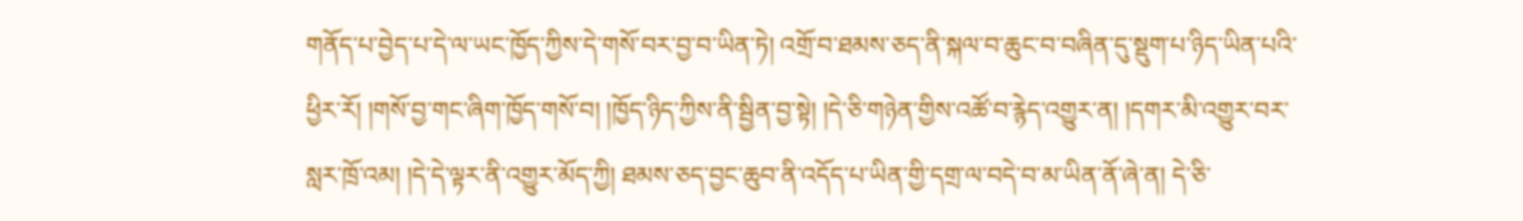གནོད་པ་བྱེད་པ་དེ་ལ་ཡང་ཁྱོད་ཀྱིས་དེ་གསོ་བར་བྱ་བ་ཡིན་ཏེ། འགྲོ་བ་ཐམས་ཅད་ནི་སྐལ་བ་ཆུང་བ་བཞིན་དུ་སྡུག་པ་ཉིད་ཡིན་པའི་ཕྱིར་རོ། །གསོ་བྱ་གང་ཞིག་ཁྱོད་གསོ་བ། །ཁྱོད་ཉིད་ཀྱིས་ནི་སྦྱིན་བྱ་སྟེ། །དེ་ཅི་གཉེན་གྱིས་འཚོ་བ་རྙེད་འགྱུར་ན། །དགར་མི་འགྱུར་བར་སླར་ཁྲོ་འམ། །དེ་དེ་ལྟར་ནི་འགྱུར་མོད་ཀྱི། ཐམས་ཅད་བྱང་ཆུབ་ནི་འདོད་པ་ཡིན་གྱི་དགྲ་ལ་བདེ་བ་མ་ཡིན་ནོ་ཞེ་ན། དེ་ཅི་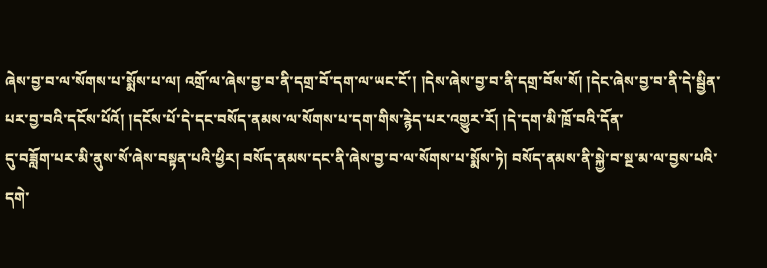ཞེས་བྱ་བ་ལ་སོགས་པ་སྨོས་པ་ལ། འགྲོ་ལ་ཞེས་བྱ་བ་ནི་དགྲ་བོ་དག་ལ་ཡང་ངོ་། །དེས་ཞེས་བྱ་བ་ནི་དགྲ་བོས་སོ། །དེང་ཞེས་བྱ་བ་ནི་དེ་སྦྱིན་པར་བྱ་བའི་དངོས་པོའོ། །དངོས་པོ་དེ་དང་བསོད་ནམས་ལ་སོགས་པ་དག་གིས་རྙེད་པར་འགྱུར་རོ། །དེ་དག་མི་ཁྲོ་བའི་དོན་
དུ་བཟློག་པར་མི་ནུས་སོ་ཞེས་བསྟན་པའི་ཕྱིར། བསོད་ནམས་དང་ནི་ཞེས་བྱ་བ་ལ་སོགས་པ་སྨོས་ཏེ། བསོད་ནམས་ནི་སྐྱེ་བ་སྔ་མ་ལ་བྱས་པའི་དགེ་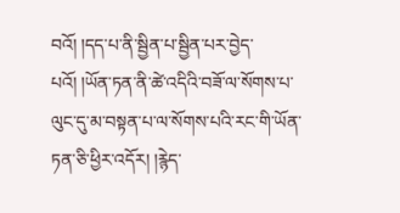བའོ། །དད་པ་ནི་སྦྱིན་པ་སྦྱིན་པར་བྱེད་པའོ། །ཡོན་ཏན་ནི་ཚེ་འདིའི་བཟོ་ལ་སོགས་པ་ལུང་དུ་མ་བསྟན་པ་ལ་སོགས་པའི་རང་གི་ཡོན་ཏན་ཅི་ཕྱིར་འདོར། །རྙེད་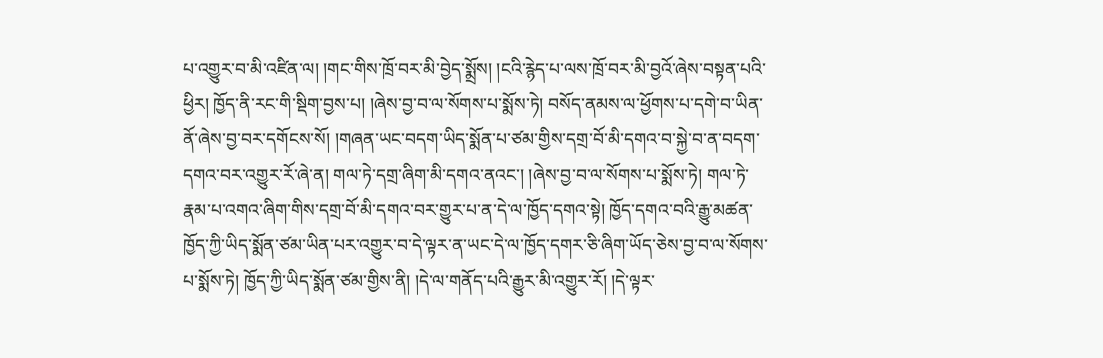པ་འགྱུར་བ་མི་འཛིན་ལ། །གང་གིས་ཁྲོ་བར་མི་བྱེད་སྨྲོས། །ངའི་རྙེད་པ་ལས་ཁྲོ་བར་མི་བྱའོ་ཞེས་བསྟན་པའི་ཕྱིར། ཁྱོད་ནི་རང་གི་སྡིག་བྱས་པ། །ཞེས་བྱ་བ་ལ་སོགས་པ་སྨོས་ཏེ། བསོད་ནམས་ལ་ཕྱོགས་པ་དགེ་བ་ཡིན་ནོ་ཞེས་བྱ་བར་དགོངས་སོ། །གཞན་ཡང་བདག་ཡིད་སྨོན་པ་ཙམ་གྱིས་དགྲ་བོ་མི་དགའ་བ་སྐྱེ་བ་ན་བདག་དགའ་བར་འགྱུར་རོ་ཞེ་ན། གལ་ཏེ་དགྲ་ཞིག་མི་དགའ་ནའང་། །ཞེས་བྱ་བ་ལ་སོགས་པ་སྨོས་ཏེ། གལ་ཏེ་རྣམ་པ་འགའ་ཞིག་གིས་དགྲ་བོ་མི་དགའ་བར་གྱུར་པ་ན་དེ་ལ་ཁྱོད་དགའ་སྟེ། ཁྱོད་དགའ་བའི་རྒྱུ་མཚན་ཁྱོད་ཀྱི་ཡིད་སྨོན་ཙམ་ཡིན་པར་འགྱུར་བ་དེ་ལྟར་ན་ཡང་དེ་ལ་ཁྱོད་དགར་ཅི་ཞིག་ཡོད་ཅེས་བྱ་བ་ལ་སོགས་པ་སྨོས་ཏེ། ཁྱོད་ཀྱི་ཡིད་སྨོན་ཙམ་གྱིས་ནི། །དེ་ལ་གནོད་པའི་རྒྱུར་མི་འགྱུར་རོ། །དེ་ལྟར་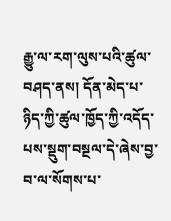རྒྱུ་ལ་རག་ལུས་པའི་ཚུལ་བཤད་ནས། དོན་མེད་པ་ཉིད་ཀྱི་ཚུལ་ཁྱོད་ཀྱི་འདོད་པས་སྡུག་བསྔལ་དེ་ཞེས་བྱ་བ་ལ་སོགས་པ་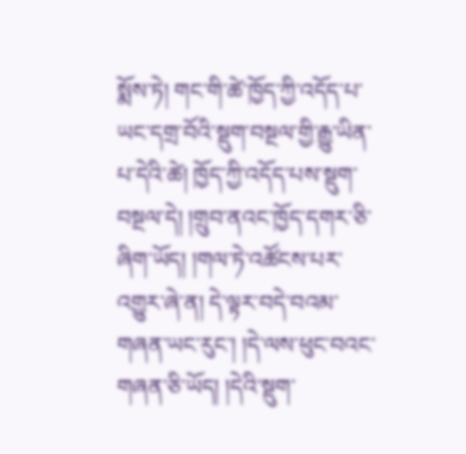སྨོས་ཏེ། གང་གི་ཚེ་ཁྱོད་ཀྱི་འདོད་པ་ཡང་དགྲ་བོའི་སྡུག་བསྔལ་གྱི་རྒྱུ་ཡིན་པ་དེའི་ཚེ། ཁྱོད་ཀྱི་འདོད་པས་སྡུག་བསྔལ་དེ། །གྲུབ་ནའང་ཁྱོད་དགར་ཅི་ཞིག་ཡོད། །གལ་ཏེ་འཚོངས་པར་འགྱུར་ཞེ་ན། དེ་ལྟར་བདེ་བའམ་གཞན་ཡང་རུང་། །དེ་ལས་ཕུང་བའང་གཞན་ཅི་ཡོད། །དེའི་སྡུག་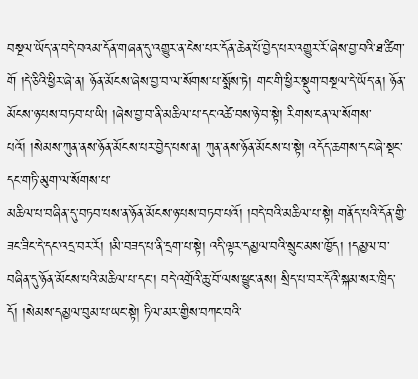བསྔལ་ཡོད་ན་བདེ་བའམ་དོན་གཞན་དུ་འགྱུར་ན་ངེས་པར་དོན་ཆེན་པོ་བྱེད་པར་འགྱུར་རོ་ཞེས་བྱ་བའི་ཐ་ཚིག་གོ །དེ་ཅིའི་ཕྱིར་ཞེ་ན། ཉོན་མོངས་ཞེས་བྱ་བ་ལ་སོགས་པ་སྨོས་ཏེ། གང་གི་ཕྱིར་སྡུག་བསྔལ་དེ་ཡོད་ན། ཉོན་མོངས་ཉ་པས་བཏབ་པ་ཡི། །ཞེས་བྱ་བ་ནི་མཆིལ་པ་དང་འཚེ་བས་ཉེ་བ་སྟེ། རིགས་ངན་ལ་སོགས་པའོ། །སེམས་ཀུན་ནས་ཉོན་མོངས་པར་བྱེད་པས་ན། ཀུན་ནས་ཉོན་མོངས་པ་སྟེ། འདོད་ཆགས་དང་ཞེ་སྡང་དང་གཏི་མུག་ལ་སོགས་པ་
མཆིལ་པ་བཞིན་དུ་བཏབ་པས་ན་ཉོན་མོངས་ཉ་པས་བཏབ་པའོ། །བདེ་བའི་མཆིལ་པ་སྟེ། གནོད་པའི་དོན་གྱི་ཟང་ཟིང་དེ་དང་འདྲ་བར་རོ། །མི་བཟད་པ་ནི་དྲག་པ་སྟེ། འདི་ལྟར་དམྱལ་བའི་སྲུང་མས་ཁྱོད། །དམྱལ་བ་བཞིན་དུ་ཉོན་མོངས་པའི་མཆིལ་པ་དང་། བདེ་འགྲོའི་ཆུ་བོ་ལས་ཕྱུང་ནས། སྲིད་པ་བར་དོའི་སྐམ་སར་ཁྲིད་དོ། །སེམས་དམྱལ་བུམ་པ་ཡང་སྟེ། ཏིལ་མར་གྱིས་བཀང་བའི་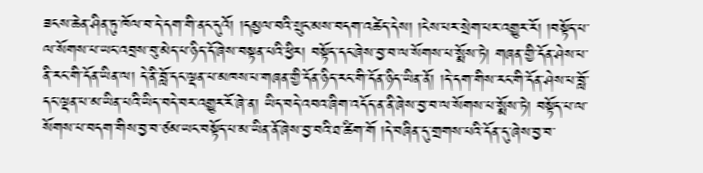ཟངས་ཆེན་ཤིན་ཏུ་ཁོལ་བ་དེ་དག་གི་ནང་དུའོ། །དམྱལ་བའི་སྲུང་མས་བདག་འཚེད་དེས། །ངེས་པར་སྲེག་པར་འགྱུར་རོ། །བསྟོད་པ་ལ་སོགས་པ་ཡང་འབྲས་བུ་མེད་པ་ཉིད་དོ་ཞེས་བསྟན་པའི་ཕྱིར། བསྟོད་དང་ཞེས་བྱ་བ་ལ་སོགས་པ་སྨོས་ཏེ། གཞན་གྱི་དོན་ཤེས་པ་ནི་རང་གི་དོན་ཡིན་ལ། དེ་ནི་བློ་དང་ལྡན་པ་མཁས་པ་གཞན་གྱི་དོན་ཉིད་རང་གི་དོན་ཉིད་ཡིན་ནོ། །དེ་དག་གིས་རང་གི་དོན་ཤེས་པ་བློ་དང་ལྡན་པ་མ་ཡིན་པའི་ཡིད་བདེ་བར་འགྱུར་རོ་ཞེ་ན། ཡིད་བདེ་འབའ་ཞིག་འདོད་ན་ནི་ཞེས་བྱ་བ་ལ་སོགས་པ་སྨོས་ཏེ། བསྟོད་པ་ལ་སོགས་པ་བདག་གིས་བྱ་བ་ཙམ་ཡང་བསྟོད་པ་མ་ཡིན་ནོ་ཞེས་བྱ་བའི་ཐ་ཚིག་གོ །དེ་བཞིན་དུ་གྲགས་པའི་དོན་དུ་ཞེས་བྱ་བ་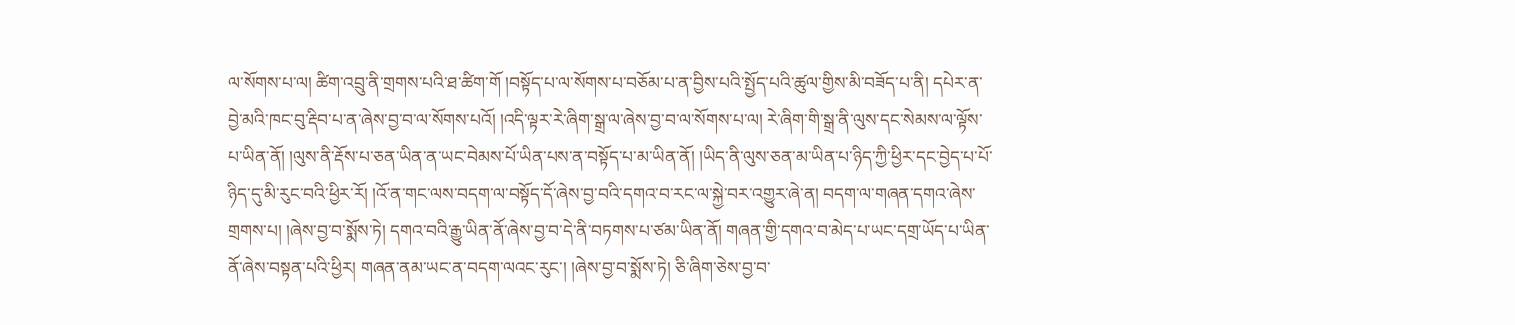ལ་སོགས་པ་ལ། ཚིག་འབྲུ་ནི་གྲགས་པའི་ཐ་ཚིག་གོ །བསྟོད་པ་ལ་སོགས་པ་བཅོམ་པ་ན་བྱིས་པའི་སྤྱོད་པའི་ཚུལ་གྱིས་མི་བཟོད་པ་ནི། དཔེར་ན་བྱེ་མའི་ཁང་བུ་རྡིབ་པ་ན་ཞེས་བྱ་བ་ལ་སོགས་པའོ། །འདི་ལྟར་རེ་ཞིག་སྒྲ་ལ་ཞེས་བྱ་བ་ལ་སོགས་པ་ལ། རེ་ཞིག་གི་སྒྲ་ནི་ལུས་དང་སེམས་ལ་ལྟོས་པ་ཡིན་ནོ། །ལུས་ནི་རྡོས་པ་ཅན་ཡིན་ན་ཡང་བེམས་པོ་ཡིན་པས་ན་བསྟོད་པ་མ་ཡིན་ནོ། །ཡིད་ནི་ལུས་ཅན་མ་ཡིན་པ་ཉིད་ཀྱི་ཕྱིར་དང་བྱེད་པ་པོ་ཉིད་དུ་མི་རུང་བའི་ཕྱིར་རོ། །འོ་ན་གང་ལས་བདག་ལ་བསྟོད་དོ་ཞེས་བྱ་བའི་དགའ་བ་རང་ལ་སྐྱེ་བར་འགྱུར་ཞེ་ན། བདག་ལ་གཞན་དགའ་ཞེས་གྲགས་པ། །ཞེས་བྱ་བ་སྨོས་ཏེ། དགའ་བའི་རྒྱུ་ཡིན་ནོ་ཞེས་བྱ་བ་དེ་ནི་བཏགས་པ་ཙམ་ཡིན་ནོ། གཞན་གྱི་དགའ་བ་མེད་པ་ཡང་དགྲ་ཡོད་པ་ཡིན་ནོ་ཞེས་བསྟན་པའི་ཕྱིར། གཞན་ནམ་ཡང་ན་བདག་ལའང་རུང་། །ཞེས་བྱ་བ་སྨོས་ཏེ། ཅི་ཞིག་ཅེས་བྱ་བ་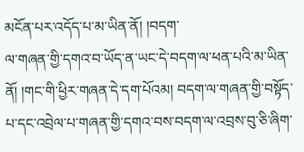མངོན་པར་འདོད་པ་མ་ཡིན་ནོ། །བདག་
ལ་གཞན་གྱི་དགའ་བ་ཡོད་ན་ཡང་དེ་བདག་ལ་ཕན་པའི་མ་ཡིན་ནོ། །གང་གི་ཕྱིར་གཞན་དེ་དག་པོའམ། བདག་ལ་གཞན་གྱི་བསྟོད་པ་དང་འབྲེལ་པ་གཞན་གྱི་དགའ་བས་བདག་ལ་འབྲས་བུ་ཅི་ཞིག་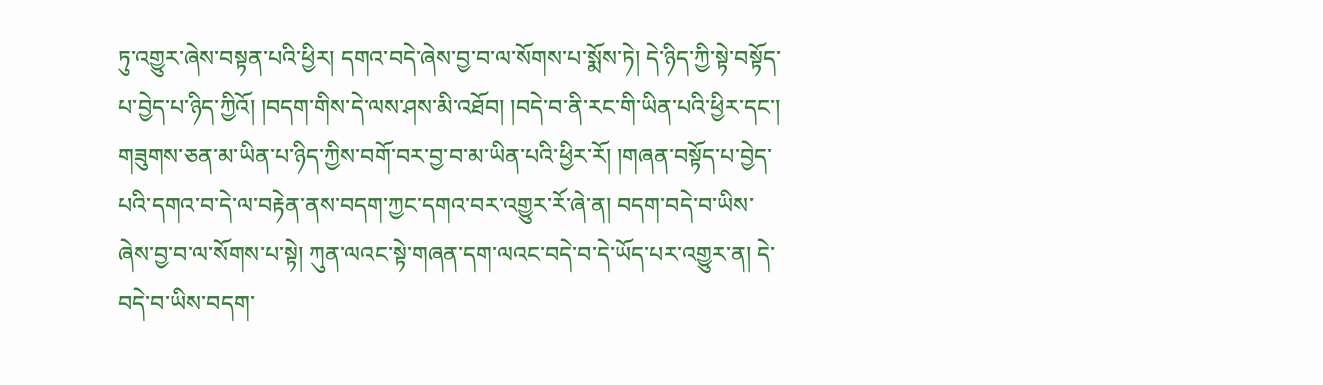ཏུ་འགྱུར་ཞེས་བསྟན་པའི་ཕྱིར། དགའ་བདེ་ཞེས་བྱ་བ་ལ་སོགས་པ་སྨོས་ཏེ། དེ་ཉིད་ཀྱི་སྟེ་བསྟོད་པ་བྱེད་པ་ཉིད་ཀྱིའོ། །བདག་གིས་དེ་ལས་ཤས་མི་འཐོབ། །བདེ་བ་ནི་རང་གི་ཡིན་པའི་ཕྱིར་དང་། གཟུགས་ཅན་མ་ཡིན་པ་ཉིད་ཀྱིས་བགོ་བར་བྱ་བ་མ་ཡིན་པའི་ཕྱིར་རོ། །གཞན་བསྟོད་པ་བྱེད་པའི་དགའ་བ་དེ་ལ་བརྟེན་ནས་བདག་ཀྱང་དགའ་བར་འགྱུར་རོ་ཞེ་ན། བདག་བདེ་བ་ཡིས་ཞེས་བྱ་བ་ལ་སོགས་པ་སྟེ། ཀུན་ལའང་སྟེ་གཞན་དག་ལའང་བདེ་བ་དེ་ཡོད་པར་འགྱུར་ན། དེ་བདེ་བ་ཡིས་བདག་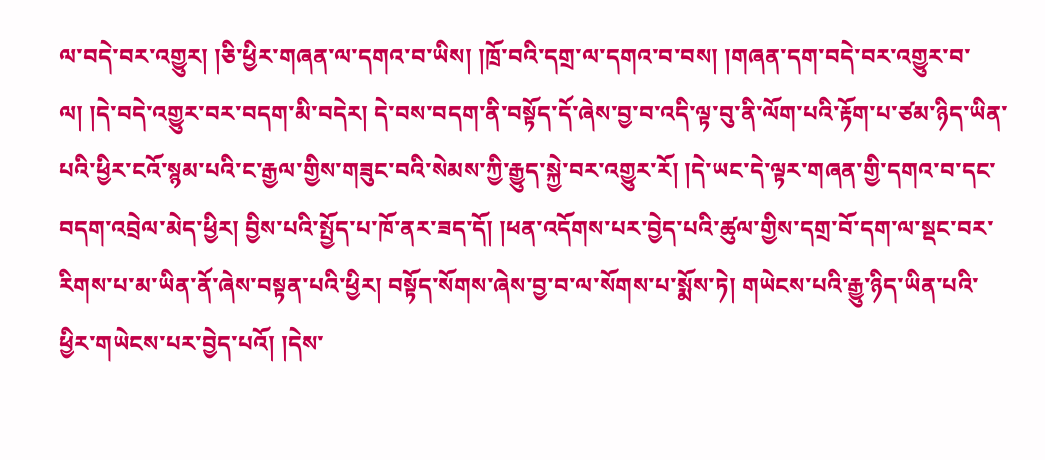ལ་བདེ་བར་འགྱུར། །ཅི་ཕྱིར་གཞན་ལ་དགའ་བ་ཡིས། །ཁྲོ་བའི་དགྲ་ལ་དགའ་བ་བས། །གཞན་དག་བདེ་བར་འགྱུར་བ་ལ། །དེ་བདེ་འགྱུར་བར་བདག་མི་བདེར། དེ་བས་བདག་ནི་བསྟོད་དོ་ཞེས་བྱ་བ་འདི་ལྟ་བུ་ནི་ལོག་པའི་རྟོག་པ་ཙམ་ཉིད་ཡིན་པའི་ཕྱིར་ངའོ་སྙམ་པའི་ང་རྒྱལ་གྱིས་གཟུང་བའི་སེམས་ཀྱི་རྒྱུད་སྐྱེ་བར་འགྱུར་རོ། །དེ་ཡང་དེ་ལྟར་གཞན་གྱི་དགའ་བ་དང་བདག་འབྲེལ་མེད་ཕྱིར། བྱིས་པའི་སྤྱོད་པ་ཁོ་ནར་ཟད་དོ། །ཕན་འདོགས་པར་བྱེད་པའི་ཚུལ་གྱིས་དགྲ་བོ་དག་ལ་སྡང་བར་རིགས་པ་མ་ཡིན་ནོ་ཞེས་བསྟན་པའི་ཕྱིར། བསྟོད་སོགས་ཞེས་བྱ་བ་ལ་སོགས་པ་སྨོས་ཏེ། གཡེངས་པའི་རྒྱུ་ཉིད་ཡིན་པའི་ཕྱིར་གཡེངས་པར་བྱེད་པའོ། །དེས་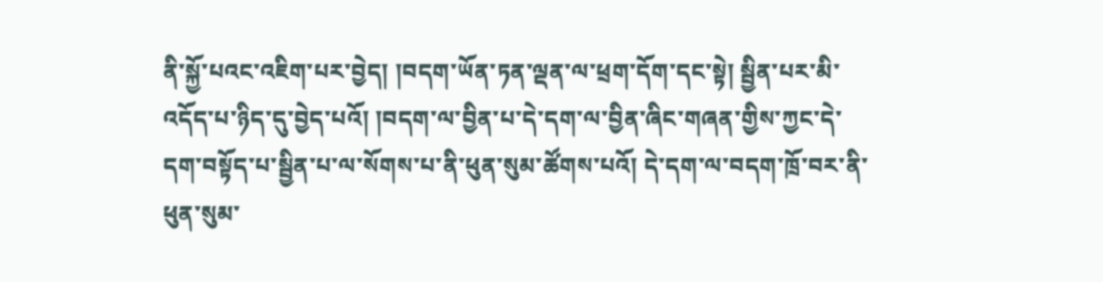ནི་སྐྱོ་པའང་འཇིག་པར་བྱེད། །བདག་ཡོན་ཏན་ལྡན་ལ་ཕྲག་དོག་དང་སྟེ། སྦྱིན་པར་མི་འདོད་པ་ཉིད་དུ་བྱེད་པའོ། །བདག་ལ་བྱིན་པ་དེ་དག་ལ་བྱིན་ཞིང་གཞན་གྱིས་ཀྱང་དེ་དག་བསྟོད་པ་སྦྱིན་པ་ལ་སོགས་པ་ནི་ཕུན་སུམ་ཚོགས་པའོ། དེ་དག་ལ་བདག་ཁྲོ་བར་ནི་ཕུན་སུམ་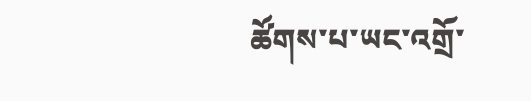ཚོགས་པ་ཡང་འགྲོ་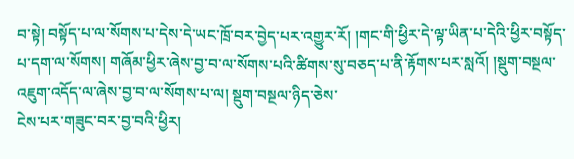བ་སྟེ། བསྟོད་པ་ལ་སོགས་པ་དེས་དེ་ཡང་ཁྲོ་བར་བྱེད་པར་འགྱུར་རོ། །གང་གི་ཕྱིར་དེ་ལྟ་ཡིན་པ་དེའི་ཕྱིར་བསྟོད་པ་དག་ལ་སོགས། གཞོམ་ཕྱིར་ཞེས་བྱ་བ་ལ་སོགས་པའི་ཚིགས་སུ་བཅད་པ་ནི་རྟོགས་པར་སླའོ། །སྡུག་བསྔལ་འཇུག་འདོད་ལ་ཞེས་བྱ་བ་ལ་སོགས་པ་ལ། སྡུག་བསྔལ་ཉིད་ཅེས་
ངེས་པར་གཟུང་བར་བྱ་བའི་ཕྱིར།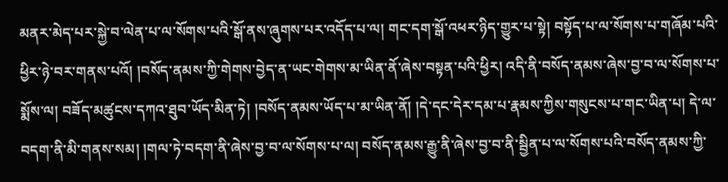མནར་མེད་པར་སྐྱེ་བ་ལེན་པ་ལ་སོགས་པའི་སྒོ་ནས་ཞུགས་པར་འདོད་པ་ལ། གང་དག་སྒོ་འཕར་ཉིད་གྱུར་པ་སྟེ། བསྟོད་པ་ལ་སོགས་པ་གཞོམ་པའི་ཕྱིར་ཉེ་བར་གནས་པའོ། །བསོད་ནམས་ཀྱི་གེགས་བྱེད་ན་ཡང་གེགས་མ་ཡིན་ནོ་ཞེས་བསྟན་པའི་ཕྱིར། འདི་ནི་བསོད་ནམས་ཞེས་བྱ་བ་ལ་སོགས་པ་སྨོས་ལ། བཟོད་མཚུངས་དཀའ་ཐུབ་ཡོད་མིན་ཏེ། །བསོད་ནམས་ཡོད་པ་མ་ཡིན་ནོ། །དེ་དང་དེར་དམ་པ་རྣམས་ཀྱིས་གསུངས་པ་གང་ཡིན་པ། དེ་ལ་བདག་ནི་མི་གནས་སམ། །གལ་ཏེ་བདག་ནི་ཞེས་བྱ་བ་ལ་སོགས་པ་ལ། བསོད་ནམས་རྒྱུ་ནི་ཞེས་བྱ་བ་ནི་སྦྱིན་པ་ལ་སོགས་པའི་བསོད་ནམས་ཀྱི་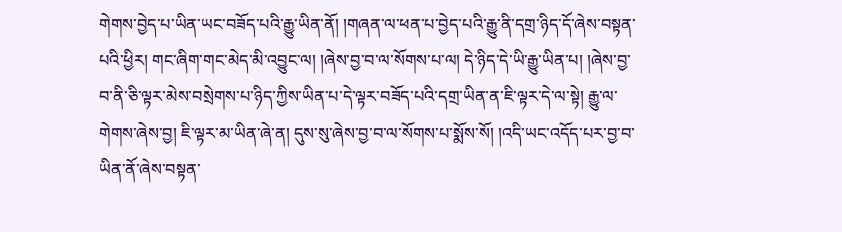གེགས་བྱེད་པ་ཡིན་ཡང་བཟོད་པའི་རྒྱུ་ཡིན་ནོ། །གཞན་ལ་ཕན་པ་བྱེད་པའི་རྒྱུ་ནི་དགྲ་ཉིད་དོ་ཞེས་བསྟན་པའི་ཕྱིར། གང་ཞིག་གང་མེད་མི་འབྱུང་ལ། །ཞེས་བྱ་བ་ལ་སོགས་པ་ལ། དེ་ཉིད་དེ་ཡི་རྒྱུ་ཡིན་པ། །ཞེས་བྱ་བ་ནི་ཅི་ལྟར་མེས་བསྲེགས་པ་ཉིད་ཀྱིས་ཡིན་པ་དེ་ལྟར་བཟོད་པའི་དགྲ་ཡིན་ན་ཇི་ལྟར་དེ་ལ་སྟེ། རྒྱུ་ལ་གེགས་ཞེས་བྱ། ཇི་ལྟར་མ་ཡིན་ཞེ་ན། དུས་སུ་ཞེས་བྱ་བ་ལ་སོགས་པ་སྨོས་སོ། །འདི་ཡང་འདོད་པར་བྱ་བ་ཡིན་ནོ་ཞེས་བསྟན་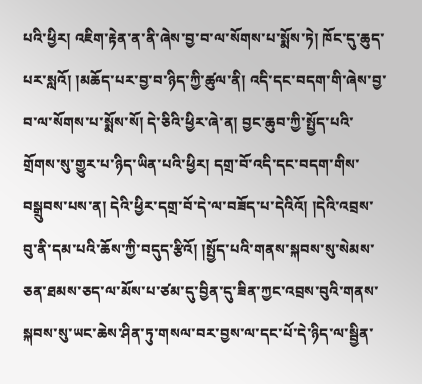པའི་ཕྱིར། འཇིག་རྟེན་ན་ནི་ཞེས་བྱ་བ་ལ་སོགས་པ་སྨོས་ཏེ། ཁོང་དུ་ཆུད་པར་སླའོ། །མཆོད་པར་བྱ་བ་ཉིད་ཀྱི་ཚུལ་ནི། འདི་དང་བདག་གི་ཞེས་བྱ་བ་ལ་སོགས་པ་སྨོས་སོ། དེ་ཅིའི་ཕྱིར་ཞེ་ན། བྱང་ཆུབ་ཀྱི་སྤྱོད་པའི་གྲོགས་སུ་གྱུར་པ་ཉིད་ཡིན་པའི་ཕྱིར། དགྲ་བོ་འདི་དང་བདག་གིས་བསྒྲུབས་པས་ན། དེའི་ཕྱིར་དགྲ་བོ་དེ་ལ་བཟོད་པ་དེའིའོ། །དེའི་འབྲས་བུ་ནི་དམ་པའི་ཆོས་ཀྱི་བདུད་རྩིའོ། །སྤྱོད་པའི་གནས་སྐབས་སུ་སེམས་ཅན་ཐམས་ཅད་ལ་མོས་པ་ཙམ་དུ་བྱིན་དུ་ཟིན་ཀྱང་འབྲས་བུའི་གནས་སྐབས་སུ་ཡང་ཆེས་ཤིན་ཏུ་གསལ་བར་བྱས་ལ་དང་པོ་དེ་ཉིད་ལ་སྦྱིན་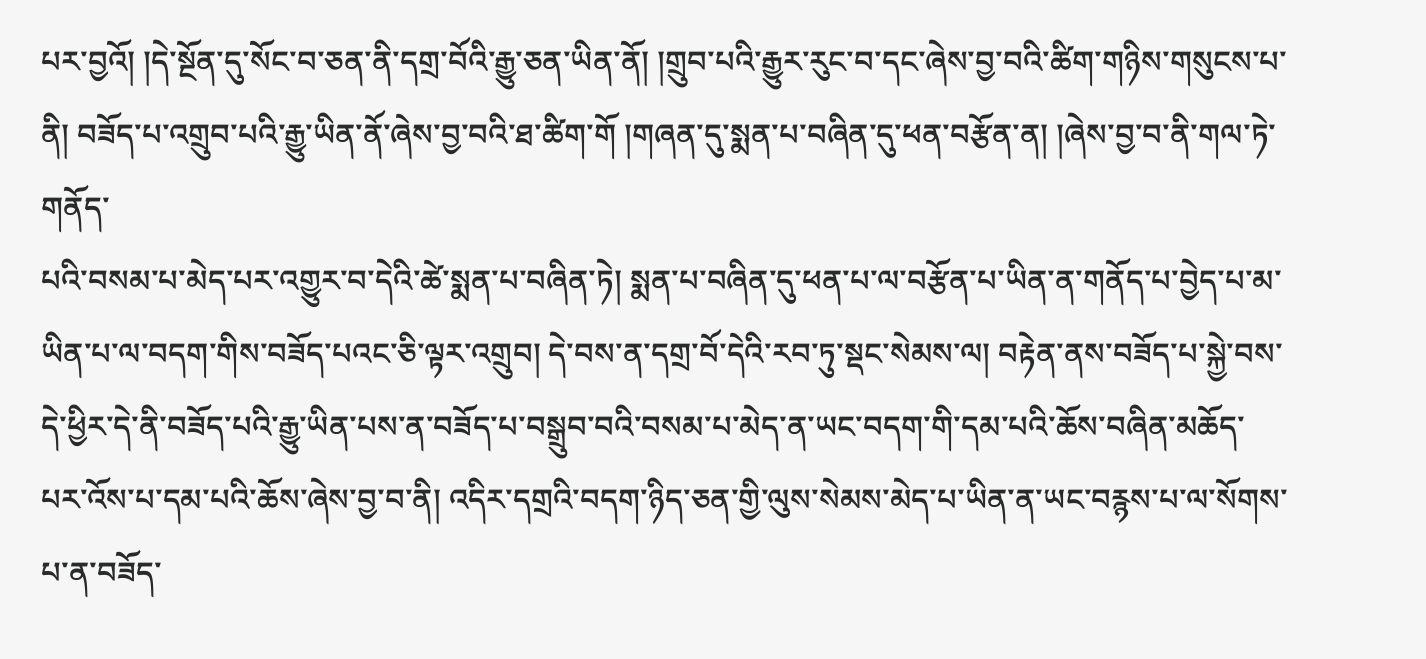པར་བྱའོ། །དེ་སྔོན་དུ་སོང་བ་ཅན་ནི་དགྲ་བོའི་རྒྱུ་ཅན་ཡིན་ནོ། །གྲུབ་པའི་རྒྱུར་རུང་བ་དང་ཞེས་བྱ་བའི་ཚིག་གཉིས་གསུངས་པ་ནི། བཟོད་པ་འགྲུབ་པའི་རྒྱུ་ཡིན་ནོ་ཞེས་བྱ་བའི་ཐ་ཚིག་གོ །གཞན་དུ་སྨན་པ་བཞིན་དུ་ཕན་བརྩོན་ན། །ཞེས་བྱ་བ་ནི་གལ་ཏེ་གནོད་
པའི་བསམ་པ་མེད་པར་འགྱུར་བ་དེའི་ཚེ་སྨན་པ་བཞིན་ཏེ། སྨན་པ་བཞིན་དུ་ཕན་པ་ལ་བརྩོན་པ་ཡིན་ན་གནོད་པ་བྱེད་པ་མ་ཡིན་པ་ལ་བདག་གིས་བཟོད་པའང་ཅི་ལྟར་འགྲུབ། དེ་བས་ན་དགྲ་བོ་དེའི་རབ་ཏུ་སྡང་སེམས་ལ། བརྟེན་ནས་བཟོད་པ་སྐྱེ་བས་དེ་ཕྱིར་དེ་ནི་བཟོད་པའི་རྒྱུ་ཡིན་པས་ན་བཟོད་པ་བསྒྲུབ་བའི་བསམ་པ་མེད་ན་ཡང་བདག་གི་དམ་པའི་ཆོས་བཞིན་མཆོད་པར་འོས་པ་དམ་པའི་ཆོས་ཞེས་བྱ་བ་ནི། འདིར་དགྲའི་བདག་ཉིད་ཅན་གྱི་ལུས་སེམས་མེད་པ་ཡིན་ན་ཡང་བརྙས་པ་ལ་སོགས་པ་ན་བཟོད་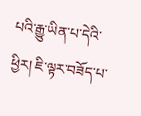པའི་རྒྱུ་ཡིན་པ་དེའི་ཕྱིར། ཇི་ལྟར་བཟོད་པ་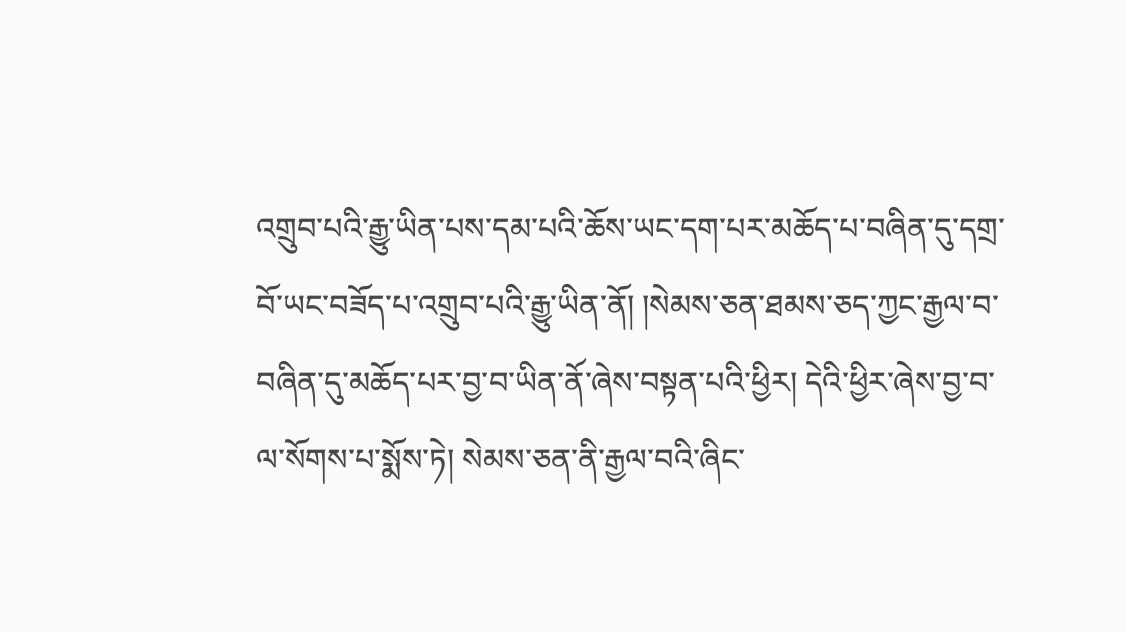འགྲུབ་པའི་རྒྱུ་ཡིན་པས་དམ་པའི་ཆོས་ཡང་དག་པར་མཆོད་པ་བཞིན་དུ་དགྲ་བོ་ཡང་བཟོད་པ་འགྲུབ་པའི་རྒྱུ་ཡིན་ནོ། །སེམས་ཅན་ཐམས་ཅད་ཀྱང་རྒྱལ་བ་བཞིན་དུ་མཆོད་པར་བྱ་བ་ཡིན་ནོ་ཞེས་བསྟན་པའི་ཕྱིར། དེའི་ཕྱིར་ཞེས་བྱ་བ་ལ་སོགས་པ་སྨོས་ཏེ། སེམས་ཅན་ནི་རྒྱལ་བའི་ཞིང་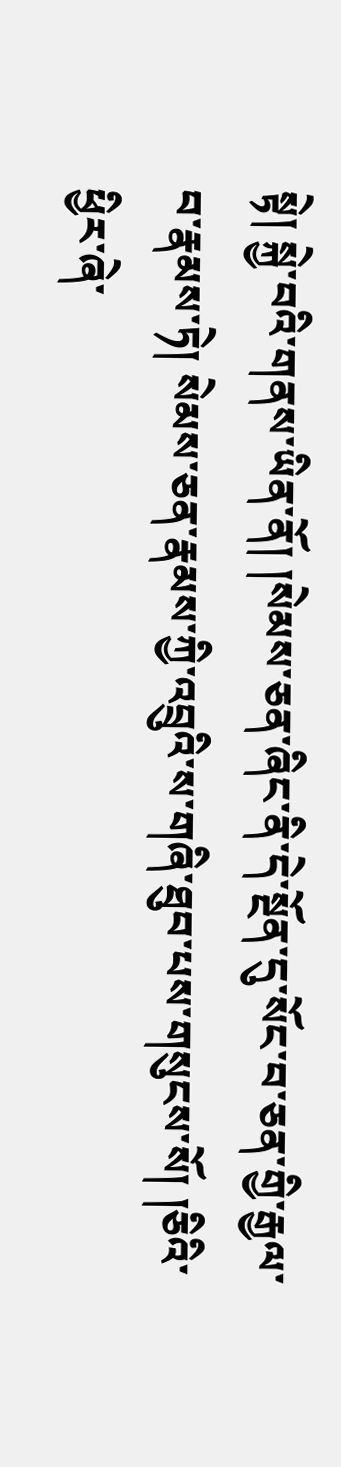སྟེ། སྐྱེ་བའི་གནས་ཡིན་ནོ། །སེམས་ཅན་ཞིང་ནི་དེ་སྔོན་དུ་སོང་བ་ཅན་གྱི་རྒྱལ་བ་རྣམས་ཏེ། སེམས་ཅན་རྣམས་ཀྱི་འབྲུའི་ས་གཞི་ཐུབ་པས་གསུངས་སོ། །ཅིའི་ཕྱིར་ཞེ་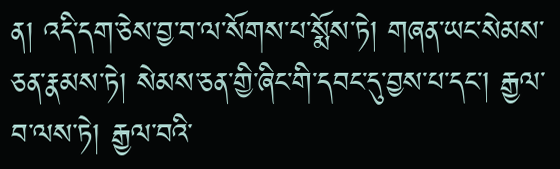ན། འདི་དག་ཅེས་བྱ་བ་ལ་སོགས་པ་སྨོས་ཏེ། གཞན་ཡང་སེམས་ཅན་རྣམས་ཏེ། སེམས་ཅན་གྱི་ཞིང་གི་དབང་དུ་བྱས་པ་དང་། རྒྱལ་བ་ལས་ཏེ། རྒྱལ་བའི་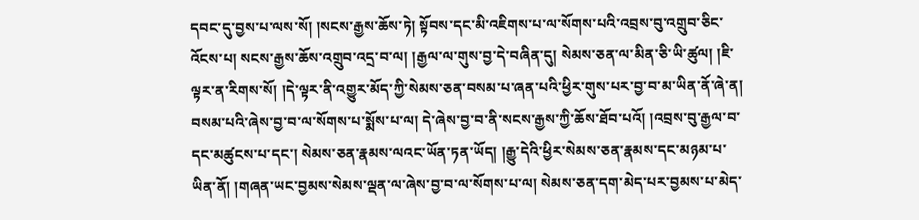དབང་དུ་བྱས་པ་ལས་སོ། །སངས་རྒྱས་ཆོས་ཏེ། སྟོབས་དང་མི་འཇིགས་པ་ལ་སོགས་པའི་འབྲས་བུ་འགྲུབ་ཅིང་འོངས་པ། སངས་རྒྱས་ཆོས་འགྲུབ་འདྲ་བ་ལ། །རྒྱལ་ལ་གུས་བྱ་དེ་བཞིན་དུ། སེམས་ཅན་ལ་མིན་ཅི་ཡི་ཚུལ། །ཇི་ལྟར་ན་རིགས་སོ། །དེ་ལྟར་ནི་འགྱུར་མོད་ཀྱི་སེམས་ཅན་བསམ་པ་ཞན་པའི་ཕྱིར་གུས་པར་བྱ་བ་མ་ཡིན་ནོ་ཞེ་ན། བསམ་པའི་ཞེས་བྱ་བ་ལ་སོགས་པ་སྨོས་པ་ལ། དེ་ཞེས་བྱ་བ་ནི་སངས་རྒྱས་ཀྱི་ཆོས་ཐོབ་པའོ། །འབྲས་བུ་རྒྱལ་བ་དང་མཚུངས་པ་དང་། སེམས་ཅན་རྣམས་ལའང་ཡོན་ཏན་ཡོད། །རྒྱུ་དེའི་ཕྱིར་སེམས་ཅན་རྣམས་དང་མཉམ་པ་ཡིན་ནོ། །གཞན་ཡང་བྱམས་སེམས་ལྡན་ལ་ཞེས་བྱ་བ་ལ་སོགས་པ་ལ། སེམས་ཅན་དག་མེད་པར་བྱམས་པ་མེད་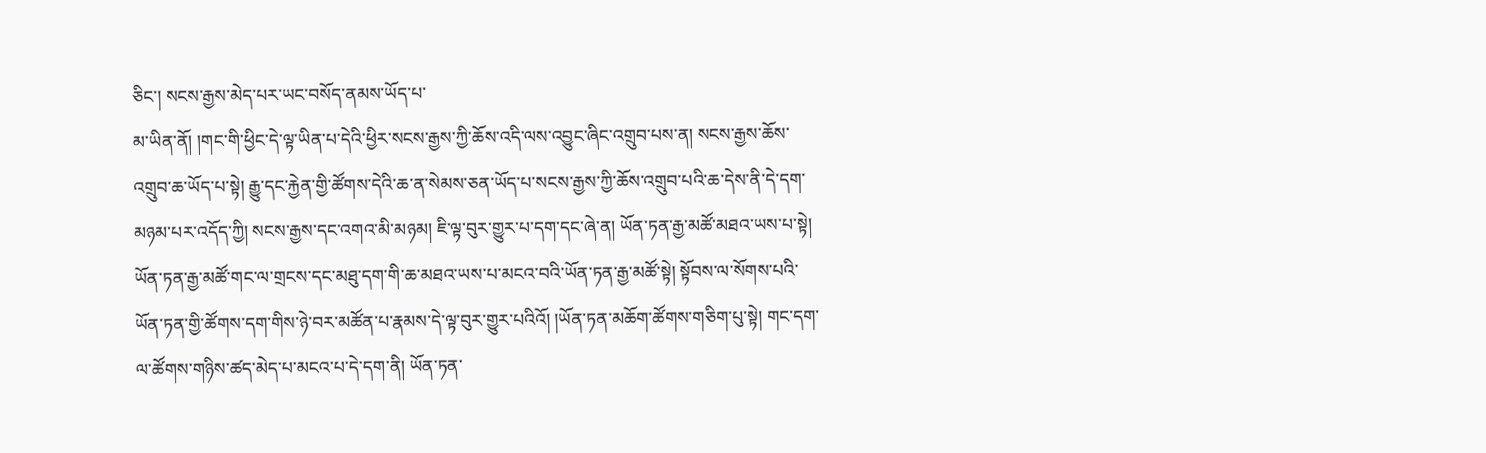ཅིང་། སངས་རྒྱས་མེད་པར་ཡང་བསོད་ནམས་ཡོད་པ་
མ་ཡིན་ནོ། །གང་གི་ཕྱིང་དེ་ལྟ་ཡིན་པ་དེའི་ཕྱིར་སངས་རྒྱས་ཀྱི་ཆོས་འདི་ལས་འབྱུང་ཞིང་འགྲུབ་པས་ན། སངས་རྒྱས་ཆོས་འགྲུབ་ཆ་ཡོད་པ་སྟེ། རྒྱུ་དང་རྐྱེན་གྱི་ཚོགས་དེའི་ཆ་ན་སེམས་ཅན་ཡོད་པ་སངས་རྒྱས་ཀྱི་ཆོས་འགྲུབ་པའི་ཆ་དེས་ནི་དེ་དག་མཉམ་པར་འདོད་ཀྱི། སངས་རྒྱས་དང་འགའ་མི་མཉམ། ཇི་ལྟ་བུར་གྱུར་པ་དག་དང་ཞེ་ན། ཡོན་ཏན་རྒྱ་མཚོ་མཐའ་ཡས་པ་སྟེ། ཡོན་ཏན་རྒྱ་མཚོ་གང་ལ་གྲངས་དང་མཐུ་དག་གི་ཆ་མཐའ་ཡས་པ་མངའ་བའི་ཡོན་ཏན་རྒྱ་མཚོ་སྟེ། སྟོབས་ལ་སོགས་པའི་ཡོན་ཏན་གྱི་ཚོགས་དག་གིས་ཉེ་བར་མཚོན་པ་རྣམས་དེ་ལྟ་བུར་གྱུར་པའིའོ། །ཡོན་ཏན་མཆོག་ཚོགས་གཅིག་པུ་སྟེ། གང་དག་ལ་ཚོགས་གཉིས་ཚད་མེད་པ་མངའ་པ་དེ་དག་ནི། ཡོན་ཏན་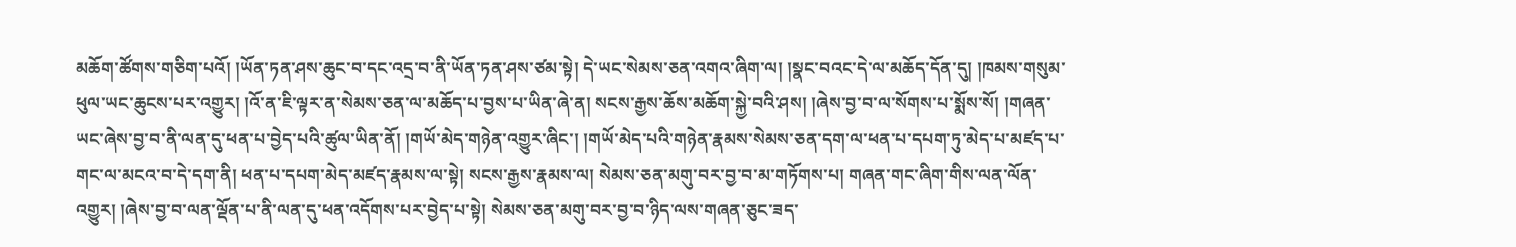མཆོག་ཚོགས་གཅིག་པའོ། །ཡོན་ཏན་ཤས་ཆུང་བ་དང་འདྲ་བ་ནི་ཡོན་ཏན་ཤས་ཙམ་སྟེ། དེ་ཡང་སེམས་ཅན་འགའ་ཞིག་ལ། །སྣང་བའང་དེ་ལ་མཆོད་དོན་དུ། །ཁམས་གསུམ་ཕུལ་ཡང་ཆུངས་པར་འགྱུར། །འོ་ན་ཇི་ལྟར་ན་སེམས་ཅན་ལ་མཆོད་པ་བྱས་པ་ཡིན་ཞེ་ན། སངས་རྒྱས་ཆོས་མཆོག་སྐྱེ་བའི་ཤས། །ཞེས་བྱ་བ་ལ་སོགས་པ་སྨོས་སོ། །གཞན་ཡང་ཞེས་བྱ་བ་ནི་ལན་དུ་ཕན་པ་བྱེད་པའི་ཚུལ་ཡིན་ནོ། །གཡོ་མེད་གཉེན་འགྱུར་ཞིང་། །གཡོ་མེད་པའི་གཉེན་རྣམས་སེམས་ཅན་དག་ལ་ཕན་པ་དཔག་ཏུ་མེད་པ་མཛད་པ་གང་ལ་མངའ་བ་དེ་དག་ནི། ཕན་པ་དཔག་མེད་མཛད་རྣམས་ལ་སྟེ། སངས་རྒྱས་རྣམས་ལ། སེམས་ཅན་མགུ་བར་བྱ་བ་མ་གཏོགས་པ། གཞན་གང་ཞིག་གིས་ལན་ལོན་འགྱུར། །ཞེས་བྱ་བ་ལན་ལྡོན་པ་ནི་ལན་དུ་ཕན་འདོགས་པར་བྱེད་པ་སྟེ། སེམས་ཅན་མགུ་བར་བྱ་བ་ཉིད་ལས་གཞན་ཅུང་ཟད་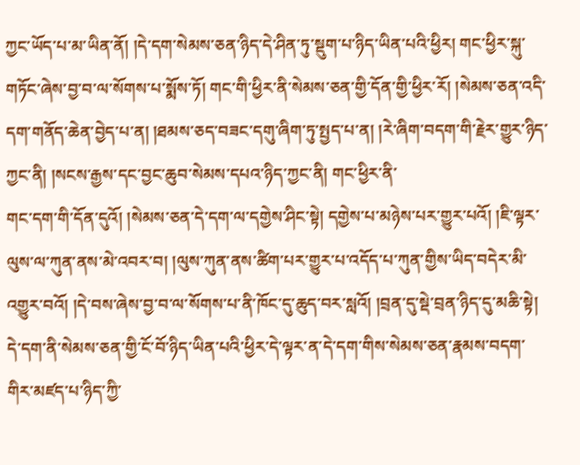ཀྱང་ཡོད་པ་མ་ཡིན་ནོ། །དེ་དག་སེམས་ཅན་ཉིད་དེ་ཤིན་ཏུ་སྡུག་པ་ཉིད་ཡིན་པའི་ཕྱིར། གང་ཕྱིར་སྐུ་གཏོང་ཞེས་བྱ་བ་ལ་སོགས་པ་སྨོས་ཏོ། གང་གི་ཕྱིར་ནི་སེམས་ཅན་གྱི་དོན་གྱི་ཕྱིར་རོ། །སེམས་ཅན་འདི་དག་གནོད་ཆེན་བྱེད་པ་ན། །ཐམས་ཅད་བཟང་དགུ་ཞིག་ཏུ་སྤྱད་པ་ན། །རེ་ཞིག་བདག་གི་རྗེར་གྱུར་ཉིད་ཀྱང་ནི། །སངས་རྒྱས་དང་བྱང་ཆུབ་སེམས་དཔའ་ཉིད་ཀྱང་ནི། གང་ཕྱིར་ནི་
གང་དག་གི་དོན་དུའོ། །སེམས་ཅན་དེ་དག་ལ་དགྱེས་ཤིང་སྟེ། དགྱེས་པ་མཉེས་པར་གྱུར་པའོ། །ཇི་ལྟར་ལུས་ལ་ཀུན་ནས་མེ་འབར་བ། །ལུས་ཀུན་ནས་ཚིག་པར་གྱུར་པ་འདོད་པ་ཀུན་གྱིས་ཡིད་བདེར་མི་འགྱུར་བའོ། །དེ་བས་ཞེས་བྱ་བ་ལ་སོགས་པ་ནི་ཁོང་དུ་ཆུད་བར་སླའོ། །བྲན་དུ་སྡེ་བྲན་ཉིད་དུ་མཆི་སྟེ། དེ་དག་ནི་སེམས་ཅན་གྱི་ངོ་བོ་ཉིད་ཡིན་པའི་ཕྱིར་དེ་ལྟར་ན་དེ་དག་གིས་སེམས་ཅན་རྣམས་བདག་གིར་མཛད་པ་ཉིད་ཀྱི་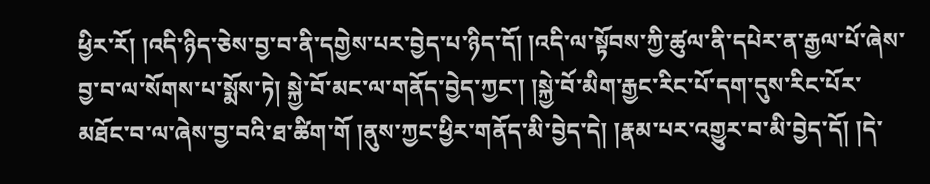ཕྱིར་རོ། །འདི་ཉིད་ཅེས་བྱ་བ་ནི་དགྱེས་པར་བྱེད་པ་ཉིད་དོ། །འདི་ལ་སྟོབས་ཀྱི་ཚུལ་ནི་དཔེར་ན་རྒྱལ་པོ་ཞེས་བྱ་བ་ལ་སོགས་པ་སྨོས་ཏེ། སྐྱེ་བོ་མང་ལ་གནོད་བྱེད་ཀྱང་། །སྐྱེ་བོ་མིག་རྒྱང་རིང་པོ་དག་དུས་རིང་པོར་མཐོང་བ་ལ་ཞེས་བྱ་བའི་ཐ་ཚིག་གོ །ནུས་ཀྱང་ཕྱིར་གནོད་མི་བྱེད་དེ། །རྣམ་པར་འགྱུར་བ་མི་བྱེད་དོ། །དེ་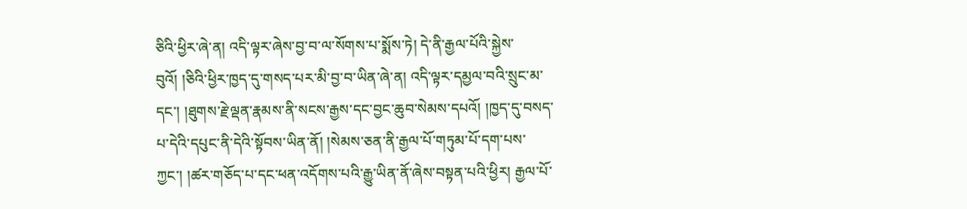ཅིའི་ཕྱིར་ཞེ་ན། འདི་ལྟར་ཞེས་བྱ་བ་ལ་སོགས་པ་སྨོས་ཏེ། དེ་ནི་རྒྱལ་པོའི་སྐྱེས་བུའོ། །ཅིའི་ཕྱིར་ཁྱད་དུ་གསད་པར་མི་བྱ་བ་ཡིན་ཞེ་ན། འདི་ལྟར་དམྱལ་བའི་སྲུང་མ་དང་། །ཐུགས་རྗེ་ལྡན་རྣམས་ནི་སངས་རྒྱས་དང་བྱང་ཆུབ་སེམས་དཔའོ། །ཁྱད་དུ་བསད་པ་དེའི་དཔུང་ནི་དེའི་སྟོབས་ཡིན་ནོ། །སེམས་ཅན་ནི་རྒྱལ་པོ་གཏུམ་པོ་དག་པས་ཀྱང་། །ཚར་གཅོད་པ་དང་ཕན་འདོགས་པའི་རྒྱུ་ཡིན་ནོ་ཞེས་བསྟན་པའི་ཕྱིར། རྒྱལ་པོ་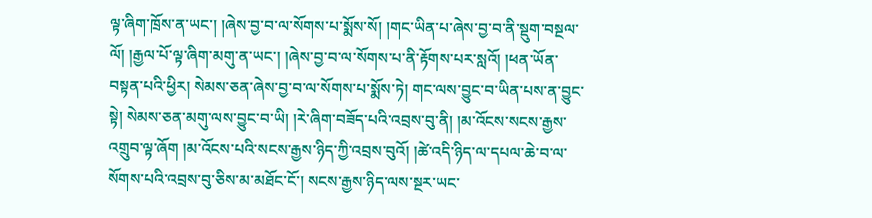ལྟ་ཞིག་ཁྲོས་ན་ཡང་། །ཞེས་བྱ་བ་ལ་སོགས་པ་སྨོས་སོ། །གང་ཡིན་པ་ཞེས་བྱ་བ་ནི་སྡུག་བསྔལ་ལོ། །རྒྱལ་པོ་ལྟ་ཞིག་མགུ་ན་ཡང་། །ཞེས་བྱ་བ་ལ་སོགས་པ་ནི་རྟོགས་པར་སླའོ། །ཕན་ཡོན་བསྟན་པའི་ཕྱིར། སེམས་ཅན་ཞེས་བྱ་བ་ལ་སོགས་པ་སྨོས་ཏེ། གང་ལས་བྱུང་བ་ཡིན་པས་ན་བྱུང་སྟེ། སེམས་ཅན་མགུ་ལས་བྱུང་བ་ཡི། །རེ་ཞིག་བཟོད་པའི་འབྲས་བུ་ནི། །མ་འོངས་སངས་རྒྱས་འགྲུབ་ལྟ་ཞོག །མ་འོངས་པའི་སངས་རྒྱས་ཉིད་ཀྱི་འབྲས་བུའོ། །ཚེ་འདི་ཉིད་ལ་དཔལ་ཆེ་བ་ལ་སོགས་པའི་འབྲས་བུ་ཅིས་མ་མཐོང་ངོ་། སངས་རྒྱས་ཉིད་ལས་སྔར་ཡང་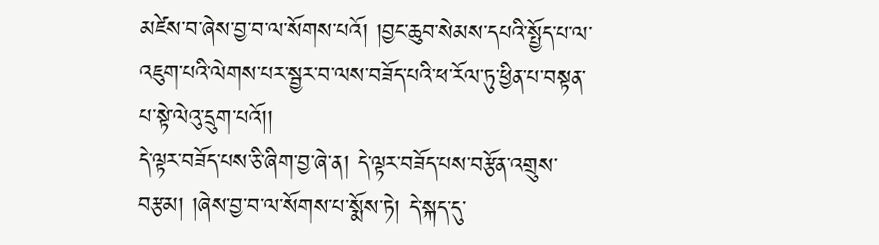མཛེས་བ་ཞེས་བྱ་བ་ལ་སོགས་པའོ། །བྱང་ཆུབ་སེམས་དཔའི་སྤྱོད་པ་ལ་འཇུག་པའི་ལེགས་པར་སྦྱར་བ་ལས་བཟོད་པའི་ཕ་རོལ་ཏུ་ཕྱིན་པ་བསྟན་པ་སྟེ་ལེའུ་དྲུག་པའོ།།
དེ་ལྟར་བཟོད་པས་ཅི་ཞིག་བྱ་ཞེ་ན། དེ་ལྟར་བཟོད་པས་བརྩོན་འགྲུས་བརྩམ། །ཞེས་བྱ་བ་ལ་སོགས་པ་སྨོས་ཏེ། དེ་སྐད་དུ་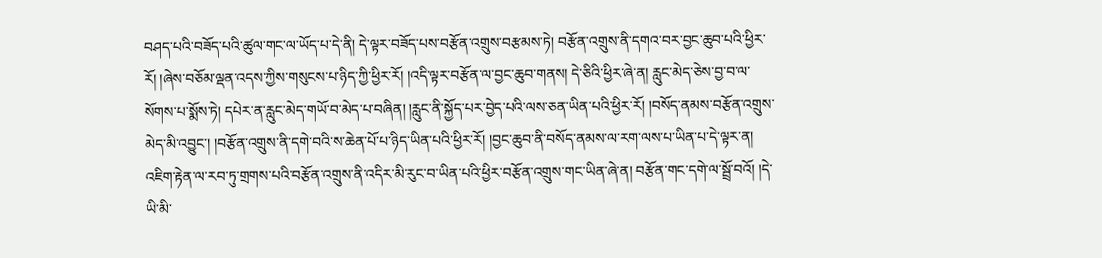བཤད་པའི་བཟོད་པའི་ཚུལ་གང་ལ་ཡོད་པ་དེ་ནི། དེ་ལྟར་བཟོད་པས་བརྩོན་འགྲུས་བརྩམས་ཏེ། བརྩོན་འགྲུས་ནི་དགའ་བར་བྱང་ཆུབ་པའི་ཕྱིར་རོ། །ཞེས་བཅོམ་ལྡན་འདས་ཀྱིས་གསུངས་པ་ཉིད་ཀྱི་ཕྱིར་རོ། །འདི་ལྟར་བརྩོན་ལ་བྱང་ཆུབ་གནས། དེ་ཅིའི་ཕྱིར་ཞེ་ན། རླུང་མེད་ཅེས་བྱ་བ་ལ་སོགས་པ་སྨོས་ཏེ། དཔེར་ན་རླུང་མེད་གཡོ་བ་མེད་པ་བཞིན། །རླུང་ནི་སྐྱོད་པར་བྱེད་པའི་ལས་ཅན་ཡིན་པའི་ཕྱིར་རོ། །བསོད་ནམས་བརྩོན་འགྲུས་མེད་མི་འབྱུང་། །བརྩོན་འགྲུས་ནི་དགེ་བའི་ས་ཆེན་པོ་པ་ཉིད་ཡིན་པའི་ཕྱིར་རོ། །བྱང་ཆུབ་ནི་བསོད་ནམས་ལ་རག་ལས་པ་ཡིན་པ་དེ་ལྟར་ན། འཇིག་རྟེན་ལ་རབ་ཏུ་གྲགས་པའི་བརྩོན་འགྲུས་ནི་འདིར་མི་རུང་བ་ཡིན་པའི་ཕྱིར་བརྩོན་འགྲུས་གང་ཡིན་ཞེ་ན། བརྩོན་གང་དགེ་ལ་སྦྲོ་བའོ། །དེ་ཡི་མི་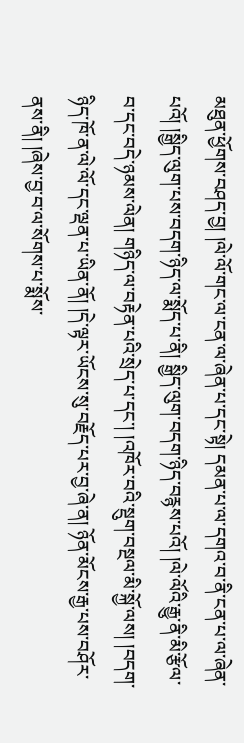མཐུན་ཕྱོགས་བཤད་བྱ། །ལེ་ལོ་གང་ལ་ངན་ལ་ཞེན་པ་དང་སྟེ། དམན་པ་ལ་དགའ་བ་ནི་ངན་པ་ལ་ཞེན་པའོ། །སྒྱིད་ལུག་པས་བདག་ཉིད་ལ་སྨོད་པ་ནི། སྒྱིད་ལུག་བདག་ཉིད་བརྙས་པའོ། །ལེ་ལོའི་རྒྱུ་ནི་མི་རྩོལ་བ་དང་བདེ་ཉམས་ལེན། གཉིད་ལ་བརྟེན་པའི་སྲེད་པ་དང་། །འཁོར་བའི་སྡུག་བསྔལ་མི་སྐྱོ་ལས། །བདག་ཉིད་ཁོ་ན་ལེ་ལོ་དང་ལྡན་པ་ཡིན་ནོ། །དེ་ལྟར་ཡོངས་སུ་བརྗོད་པར་བྱ་ཞེ་ན། ཉོན་མོངས་རྒྱ་པས་བཤོར་ནས་ནི། །ཞེས་བྱ་བ་ལ་སོགས་པ་སྨོས་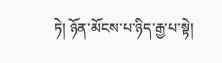ཏེ། ཉོན་མོངས་པ་ཉིད་རྒྱ་པ་སྟེ།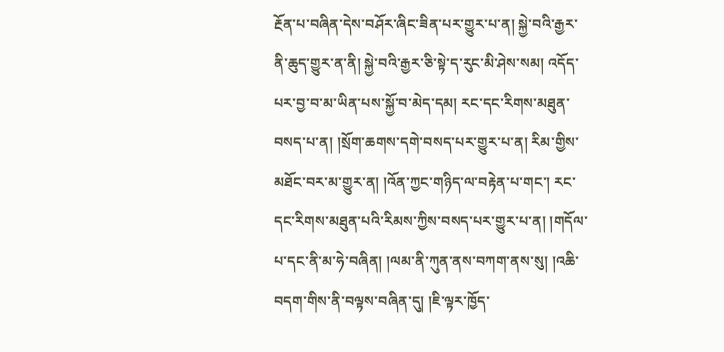རྔོན་པ་བཞིན་དེས་བཤོར་ཞིང་ཟིན་པར་གྱུར་པ་ན། སྐྱེ་བའི་རྒྱར་ནི་ཆུད་གྱུར་ན་ནི། སྐྱེ་བའི་རྒྱར་ཅི་སྟེ་ད་རུང་མི་ཤེས་སམ། འདོད་པར་བྱ་བ་མ་ཡིན་པས་སྐྱོ་བ་མེད་དམ། རང་དང་རིགས་མཐུན་བསད་པ་ན། །སྲོག་ཆགས་དགེ་བསད་པར་གྱུར་པ་ན། རིམ་གྱིས་མཐོང་བར་མ་གྱུར་ན། །འོན་ཀྱང་གཉིད་ལ་བརྟེན་པ་གང་། རང་དང་རིགས་མཐུན་པའི་རིམས་ཀྱིས་བསད་པར་གྱུར་པ་ན། །གདོལ་པ་དང་ནི་མ་ཧེ་བཞིན། །ལམ་ནི་ཀུན་ནས་བཀག་ནས་སུ། །འཆི་བདག་གིས་ནི་བལྟས་བཞིན་དུ། །ཇི་ལྟར་ཁྱོད་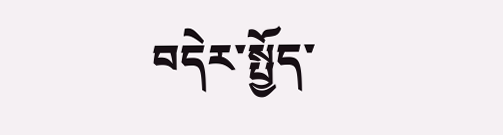བདེར་སྤྱོད་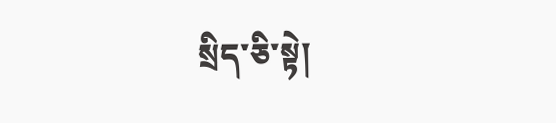སྲིད་ཅི་སྟེ།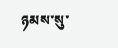ཉམས་སུ་